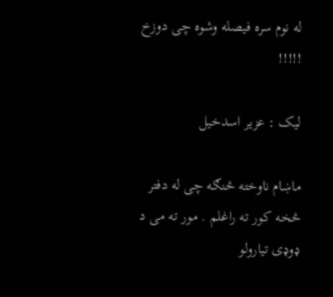له نوم سره فیصله وشوه چی دوزخ !!!!!

لیک : عزیر اسدخیل

ماښام ناوخته څنګه چی له دفتر څخه کور ته راغلم . مور ته می د ډوډی تیارولو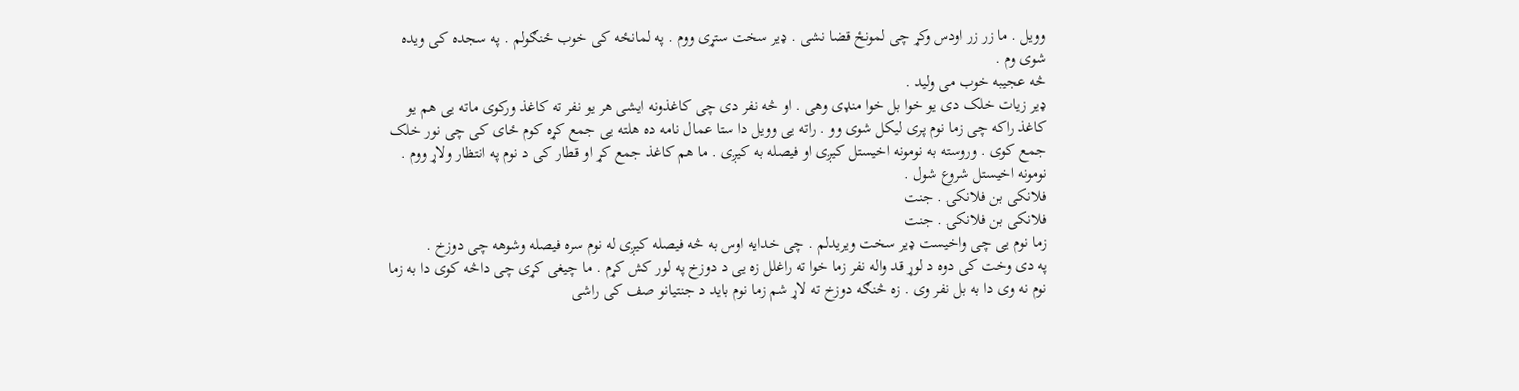وویل . ما زر زر اودس وکړ چی لمونځ قضا نشی . ډیر سخت ستړی ووم . په لمانځه کی خوب ځنګولم . په سجده کی ویده شوی وم .
څه عجیبه خوب می ولید .
ډیر زیات خلک دی یو خوا بل خوا منډی وهی . او څه نفر دی چی کاغذونه ایشی هر یو نفر ته کاغذ ورکوی ماته یی هم یو کاغذ راکه چی زما نوم پری لیکل شوی وو . راته یی وویل دا ستا عمال نامه ده هلته یی جمع کړه کوم ځای کی چی نور خلک جمع کوی . وروسته به نومونه اخیستل کیږی او فیصله به کیږی . ما هم کاغذ جمع کړ او قطار کی د نوم په انتظار ولاړ ووم . نومونه اخیستل شروع شول .
فلانکی بن فلانکۍ . جنت
فلانکی بن فلانکۍ . جنت
زما نوم یی چی واخیست ډیر سخت ویریدلم . چی خدایه اوس به څه فیصله کیږی له نوم سره فیصله وشوهه چی دوزخ .
په دی وخت کی دوه د لوړ قد واله نفر زما خوا ته راغلل زه یی د دوزخ په لور کش کړم . ما چیغی کړی چی داڅه کوی دا به زما نوم نه وی دا به بل نفر وی . زه څنګه دوزخ ته لاړ شم زما نوم باید د جنتیانو صف کی راشی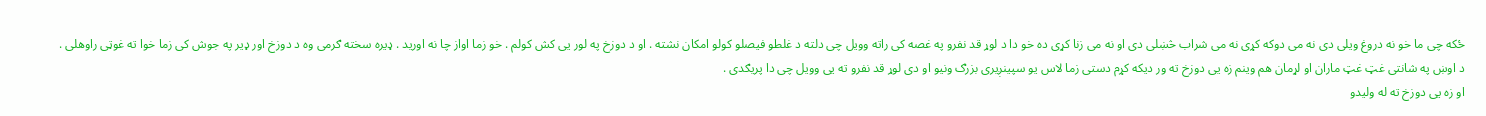ځکه چی ما خو نه دروغ ویلی دی نه می دوکه کړی نه می شراب څښلی دی او نه می زنا کړی ده خو دا د لوړ قد نفرو په غصه کی راته وویل چی دلته د غلطو فیصلو کولو امکان نشته . او د دوزخ په لور یی کش کولم . خو زما اواز چا نه اورید . ډیره سخته ګرمی وه د دوزخ اور ډیر په جوش کی زما خوا ته غوټی راوهلی . د اوښ په شانتی غټ غټ ماران او لړمان هم وینم زه یی دوزخ ته ور دیکه کړم دستی زما لاس یو سپینږیری بزرګ ونیو او دی لوړ قد نفرو ته یی وویل چی دا پریګدی .
او زه یی دوزخ ته له ولیدو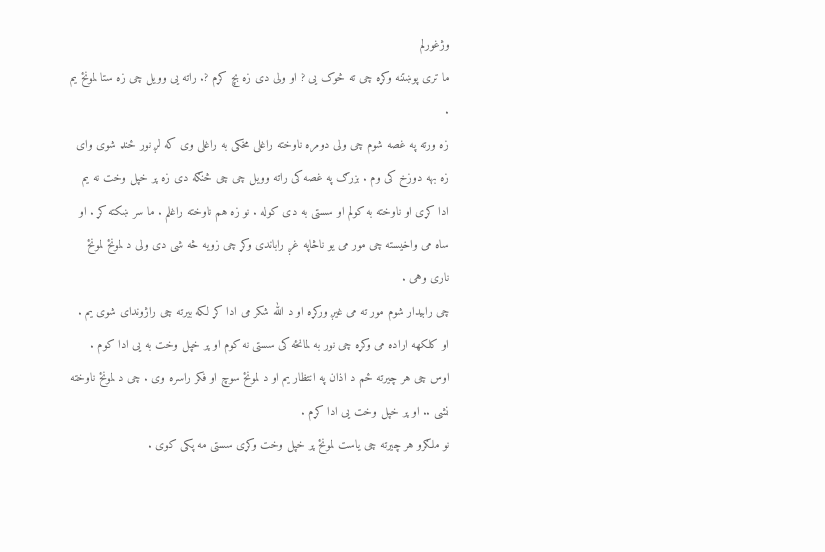وژغورلم
ما تری پوښتنه وکړه چی ته څوک یی ? او ولی دی زه بچ کړم ?. راته یی وویل چی زه ستا لمونځ یم .
زه ورته په غصه شوم چی ولی دومره ناوخته راغلی مخکی به راغلی وی که لږ نور ځنډ شوی وای زه بهه دوزخ کی وم . بزرګ په غصه کی راته وویل چی چی څنګه دی زه پر خپل وخت نه یم ادا کړی او ناوخته به کولم او سستی به دی کوله . نو زه هم ناوخته راغلم . ما سر ښکته کړ . او ساه می واخیسته چی مور می یو ناڅاپه غږ راباندی وکړ چی زویه څه شی دی ولی د لمونځ لمونځ ناری وهی .
چی رابیدار شوم مور ته می غیږ ورکړه او د الله شکر می ادا کړ لکه بیرته چی راژوندای شوی یم . او کلکهه اراده می وکړه چی نور به لمانځه کی سستی نه کوم او پر خپل وخت به یی ادا کوم .
اوس چی هر چیرته ځم د اذان په انتظار یم او د لمونځ سوچ او فکر راسره وی . چی د لمونځ ناوخته نشی .. او پر خپل وخت یی ادا کړم .
نو ملګرو هر چیرته چی یاست لمونځ پر خپل وخت وکړی سستی مه پکی کوی .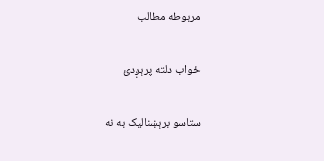مربوطه مطالب

ځواب دلته پرېږدئ

ستاسو برېښناليک به نه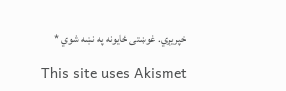خپريږي. غوښتى ځایونه په نښه شوي *

This site uses Akismet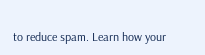to reduce spam. Learn how your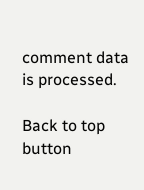comment data is processed.

Back to top button